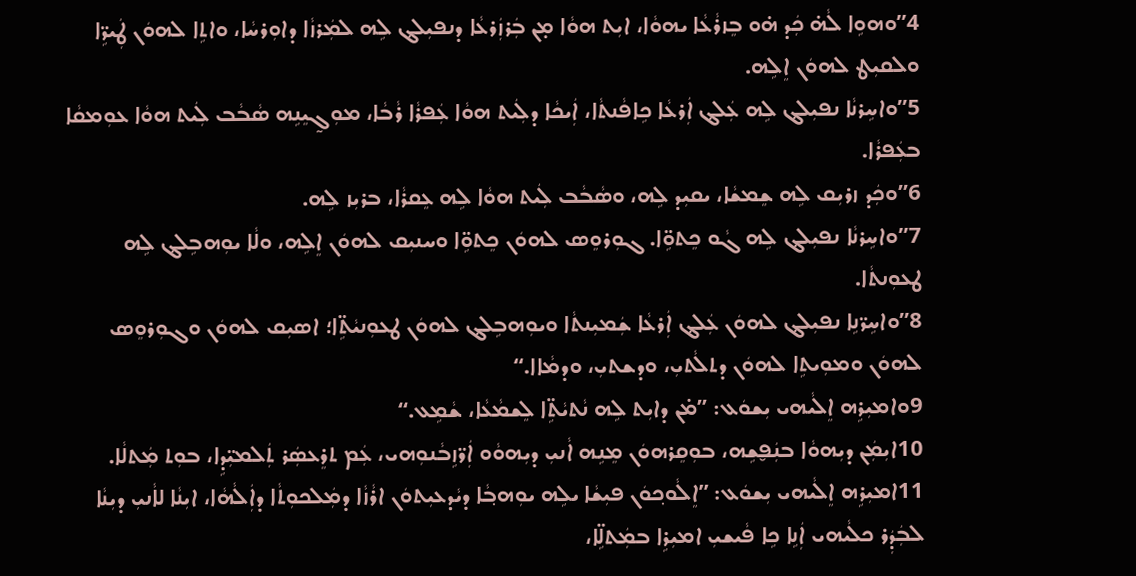4”ܘܗܘܹܐ ܠܵܗ̇ ܟܲܕ ܗ̇ܘ ܒܸܙܪܵܥܵܐ ܝܗܘܵܐ، ܐܝܼܬ ܗܘܵܐ ܡ̣ܢ ܒܲܪܙܲܪܥܵܐ ܕܢܦܝܼܠܔ ܠܹܗ ܠܡܲܪܙܵܐ ܕܐܘܼܪܚܵܐ، ܘܐܬܹܐ ܠܗܘܿܢ ܛܲܝܪܹ̈ܐ ܘܠܩܝܼܛ ܠܗܘܿܢ ܐܸܠܹܗ.
5”ܘܐܚܹܪܢܵܐ ܢܦܝܼܠܔ ܠܹܗ ܥܲܠܔ ܐܲܪܥܵܐ ܟܹܐܦܵܢܬܵܐ، ܐܲܝܟܵܐ ܕܠܲܝܬ ܗܘܵܐ ܥܲܦܪܵܐ ܪܵܒܵܐ، ܡܘܼܓ̰ܝܸܢܹܗ ܣܵܒܵܒ ܠܲܝܬ ܗܘܵܐ ܥܘܼܡܩܵܐ ܒܥܲܦܪܵܐ.
6”ܘܟܲܕ ܙܪܝܼܩ ܠܹܗ ܫܸܡܫܵܐ، ܝܩܝܼܕ ܠܹܗ، ܘܣܵܒܵܒ ܠܲܝܬ ܗܘܵܐ ܠܹܗ ܥܸܩܪܵܐ، ܒܪܝܼܙ ܠܹܗ.
7”ܘܐܚܹܪܢܵܐ ܢܦܝܼܠܔ ܠܹܗ ܓܵܘ ܟܸܬܘܹ̈ܐ. ܓܘܼܪܘܸܣ ܠܗܘܿܢ ܟܸܬܘܹ̈ܐ ܘܚܢܝܼܩ ܠܗܘܿܢ ܐܸܠܹܗ، ܘܠܵܐ ܝܘܼܗܒܹܠܔ ܠܹܗ ܛܥܘܼܢܬܵܐ.
8”ܘܐܚܹܪ̈ܢܹܐ ܢܦܝܼܠܔ ܠܗܘܿܢ ܥܲܠܔ ܐܲܪܥܵܐ ܫܲܡܝܼܢܬܵܐ ܘܝܘܼܗܒܹܠܔ ܠܗܘܿܢ ܛܥܘܼܢܝܵܬܹ̈ܐ؛ ܐܣܝܼܩ ܠܗܘܿܢ ܘܓܘܼܪܘܸܣ ܠܗܘܿܢ ܘܡܘܼܝܬܹܐ ܠܗܘܿܢ ܕܬܠܵܬܝܼ، ܘܕܫܬܝܼ، ܘܕܡܵܐܐ.“
9ܘܐܡܝܼܪܹܗ ܐܸܠܵܝܗܝ ܝܼܫܘܿܥ: ”ܡ̇ܢ ܕܐܝܼܬ ܠܹܗ ܢܵܬܝܵܬܹ̈ܐ ܠܸܫܡܵܥܵܐ، ܫܵܡܹܥ.“
10ܐܝܼܡܲܢ ܕܝܼܗܘܵܐ ܒܢܲܦ̮ܫܹܗ، ܒܘܼܩܸܪܗܘܿܢ ܡܸܢܹܗ ܐܵܢܝܼ ܕܝܼܗܘܵܘ ܐܲܪ̈ܙܹܒܵܢܘܼܗܝ، ܥܲܡ ܬܪܸܥܣܲܪ ܬܲܠܡܝܼ̈ܕܹܐ، ܒܘܼܬ ܡܲܬܠܵܐ.
11ܐܡܝܼܪܹܗ ܐܸܠܵܝܗܝ ܝܼܫܘܿܥ: ”ܐܸܠܵܘܟ݂ܘܿܢ ܦܝܼܫܵܐ ܝܠܹܗ ܝܘܼܗܒ݂ܵܐ ܕܝܵܕܥܝܼܬܘܿܢ ܐܪܵܙܵܐ ܕܡܲܠܟܘܼܬܵܐ ܕܐܲܠܵܗܵܐ، ܐܝܼܢܵܐ ܠܐܵܢܝܼ ܕܝܼܢܵܐ ܠܒܲܕܲܪ ܟܠܵܝܗܝ ܐܲܢܹܐ ܟܹܐ ܦܵܝܫܝܼ ܐܡܝܼܪܹܐ ܒܡܲܬܠܹ̈ܐ،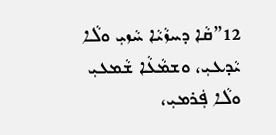12”ܩܵܐ ܕܚܙܵܝܵܐ ܚܵܙܝܼ ܘܠܵܐ ܝܵܕܥܝܼ، ܘܫܡܵܥܵܐ ܫܵܡܥܝܼ ܘܠܵܐ ܦܲܪܡܝܼ،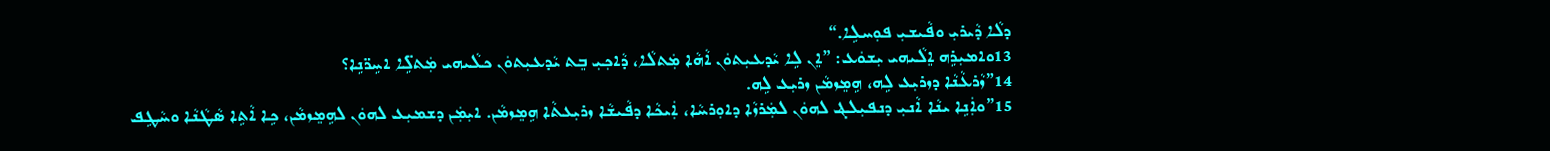ܕܠܵܐ ܕܵܝܪܝܼ ܘܦܵܝܫܝܼ ܦܘܼܚܠܹܐ.“
13ܘܐܡܝܼܪܹܗ ܐܸܠܵܝܗܝ ܝܼܫܘܿܥ: ”ܐܸܢ ܠܹܐ ܝܵܕܥܝܼܬܘܿܢ ܐܵܗܵܐ ܡܲܬܠܵܐ، ܕܵܐܟ݂ܝܼ ܒܸܬ ܝܵܕܥܝܼܬܘܿܢ ܟܠܵܝܗܝ ܡܲܬܠܹ̈ܐ ܐܚܹܪ̈ܢܹܐ؟
14”ܙܵܪܥܵܢܵܐ ܕܙܪܝܼܥ ܠܹܗ، ܗܹܡܸܙܡܵܢ ܙܪܝܼܥ ܠܹܗ.
15”ܘܐܲܢܹܐ ܝܢܵܐ ܐܵܢܝܼ ܕܢܦܝܼܠܔ ܠܗܘܿܢ ܠܡܲܪܙܵܐ ܕܐܘܼܪܚܵܐ، ܐܲܝܟܵܐ ܕܦܵܝܫܵܐ ܙܪܝܼܥܬܵܐ ܗܹܡܸܙܡܵܢ. ܐܝܼܡܲܢ ܕܫܡܝܼܥ ܠܗܘܿܢ ܠܗܹܡܸܙܡܵܢ، ܟܹܐ ܐܵܬܹܐ ܣܵܛܵܢܵܐ ܘܚܵܛܹܦ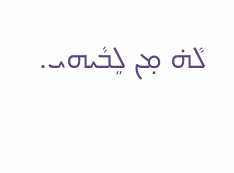ܠܵܗ̇ ܡ̣ܢ ܠܸܒܵܝܗܝ.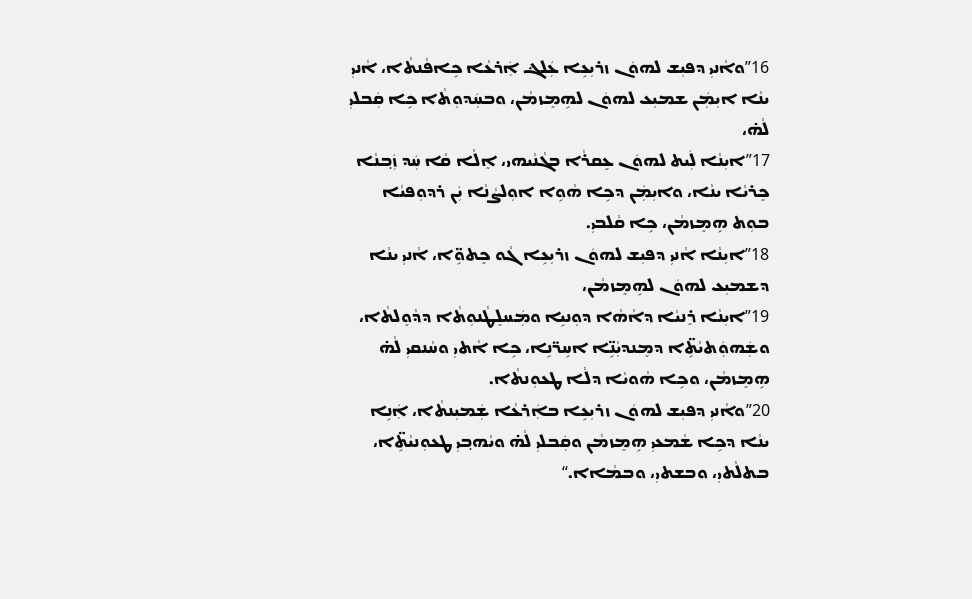16”ܘܐܵܢܝܼ ܕܦܝܼܫ ܠܗܘܿܢ ܙܪܝܼܥܹܐ ܥܲܠܔ ܐܲܪܥܵܐ ܟܹܐܦܵܢܬܵܐ، ܐܵܢܝܼ ܝܢܵܐ ܐܝܼܡܲܢ ܫܡܝܼܥ ܠܗܘܿܢ ܠܗܹܡܸܙܡܵܢ، ܘܒܚܲܕܘܼܬܵܐ ܟܹܐ ܩܲܒܠܝܼ ܠܵܗ̇،
17”ܐܝܼܢܵܐ ܠܲܝܬ ܠܗܘܿܢ ܥܸܩܪܵܐ ܒܓܵܢܵܝܗܝ، ܐܸܠܵܐ ܩܵܐ ܚܲܕ ܙܲܒ݂ܢܵܐ ܟܸܪܝܵܐ ܝܢܵܐ، ܘܐܝܼܡܲܢ ܕܟܹܐ ܗܵܘܹܐ ܐܘܼܠܨܵܢܵܐ ܝܲܢ ܪܕܘܼܦܝܵܐ ܒܘܼܬ ܗܹܡܸܙܡܵܢ، ܟܹܐ ܩܵܠܒܝܼ.
18”ܐܝܼܢܵܐ ܐܵܢܝܼ ܕܦܝܼܫ ܠܗܘܿܢ ܙܪܝܼܥܹܐ ܓܵܘ ܟܸܬܘܹ̈ܐ، ܐܵܢܝܼ ܝܢܵܐ ܕܫܡܝܼܥ ܠܗܘܿܢ ܠܗܹܡܸܙܡܵܢ،
19”ܐܝܼܢܵܐ ܪܸܢܝܵܐ ܕܐܵܗܵܐ ܕܘܼܢܝܹܐ ܘܡܲܚܠܸܛܵܢܘܼܬܵܐ ܕܕܵܘܸܠܬܵܐ، ܘܫܲܗܘܲܬܝܵܬܹ̈ܐ ܕܡܸܢܕܝܼܵܢܹ̈ܐ ܐܚܹܪ̈ܢܹܐ، ܟܹܐ ܐܵܬܝܼ ܘܚܵܢܩܝܼ ܠܵܗ̇ ܗܹܡܸܙܡܵܢ، ܘܟܹܐ ܗܵܘܝܵܐ ܕܠܵܐ ܛܥܘܼܢܬܵܐ.
20”ܘܐܵܢܝܼ ܕܦܝܼܫ ܠܗܘܿܢ ܙܪܝܼܥܹܐ ܒܐܲܪܥܵܐ ܫܲܡܝܼܢܬܵܐ، ܐܲܢܹܐ ܝܢܵܐ ܕܟܹܐ ܫܵܡܥܝܼ ܗܹܡܸܙܡܵܢ ܘܩܲܒܠܝܼ ܠܵܗ̇ ܘܝܵܗܒ݂ܝܼ ܛܥܘܼܢܝܵܬܹ̈ܐ، ܒܬܠܵܬܝܼ، ܘܒܫܬܝܼ، ܘܒܡܵܐܐ.“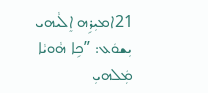21ܐܡܝܼܪܹܗ ܐܸܠܵܝܗܝ ܝܼܫܘܿܥ: ”ܟܹܐ ܗܵܘܝܵܐ ܡܲܠܗܝܼ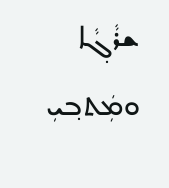ܫܪܵܓ݂ܵܐ ܘܡܲܬܒ݂ܝܼ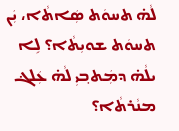ܠܵܗ̇ ܬܚܘܿܬ ܣܲܐܬܵܐ، ܝܲܢ ܬܚܘܿܬ ܫܘܝܼܬܵܐ؟ ܠܹܐ ܝܠܵܗ̇ ܕܡܲܬܒ݂ܝܼ ܠܵܗ̇ ܥܲܠܔ ܡܢܵܪܬܵܐ؟